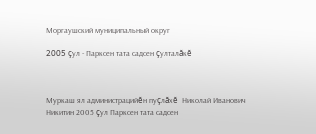Моргаушский муниципальный округ

2005 çул - Парксен тата садсен çулталăкĕ



Муркаш ял администрацийĕн пуçлăхĕ  Николай Иванович Никитин 2005 çул Парксен тата садсен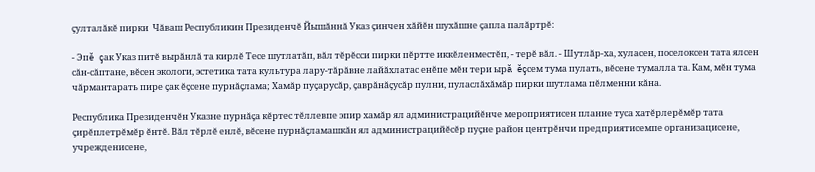çулталăкĕ пирки  Чăваш Республикин Президенчĕ Йышăннă Указ çинчен хăйĕн шухăшне çапла палăртрĕ:

- Эпĕ çак Указ питĕ вырăнлă та кирлĕ Тесе шутлатăп, вăл тĕрĕсси пирки пĕртте иккĕленместĕп, - терĕ вăл. - Шутлăр-ха, хуласен, поселоксен тата ялсен сăн-сăптане, вĕсен экологи, эстетика тата культура лару-тăрăвне лайăхлатас енĕпе мĕн тери ырă ĕçсем тума пулать, вĕсене тумалла та. Кам, мĕн тума чăрмантарать пире çак ĕçсене пурнăçлама; Хамăр пуçарусăр, çаврăнăçусăр пулни, пуласлăхăмăр пирки шутлама пĕлменни кăна.

Республика Президенчĕн Указне пурнăçа кĕртес тĕллевпе эпир хамăр ял администрацийĕнче мероприятисен планне туса хатĕрлерĕмĕр тата çирĕплетрĕмĕр ĕнтĕ. Вăл тĕрлĕ енлĕ, вĕсене пурнăçламашкăн ял администрацийĕсĕр пуçне район центрĕнчи предприятисемпе организацисене, учрежденисене,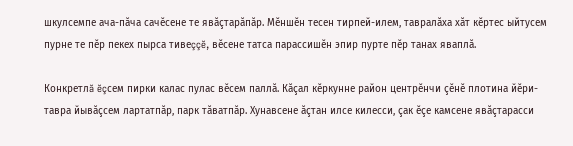шкулсемпе ача-пăча сачĕсене те явăçтарăпăр. Мĕншĕн тесен тирпей-илем, тавралăха хăт кĕртес ыйтусем пурне те пĕр пекех пырса тивеççĕ, вĕсене татса парассишĕн эпир пурте пĕр танах яваплă.

Конкретлă ĕçсем пирки калас пулас вĕсем паллă. Кăçал кĕркунне район центрĕнчи çĕнĕ плотина йĕри-тавра йывăçсем лартатпăр, парк тăватпăр. Хунавсене ăçтан илсе килесси, çак ĕçе камсене явăçтарасси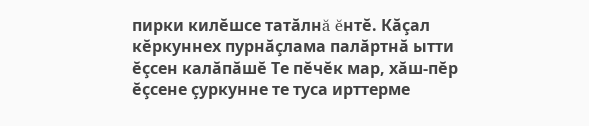пирки килĕшсе татăлнă ĕнтĕ. Кăçал кĕркуннех пурнăçлама палăртнă ытти ĕçсен калăпăшĕ Те пĕчĕк мар, хăш-пĕр ĕçсене çуркунне те туса ирттерме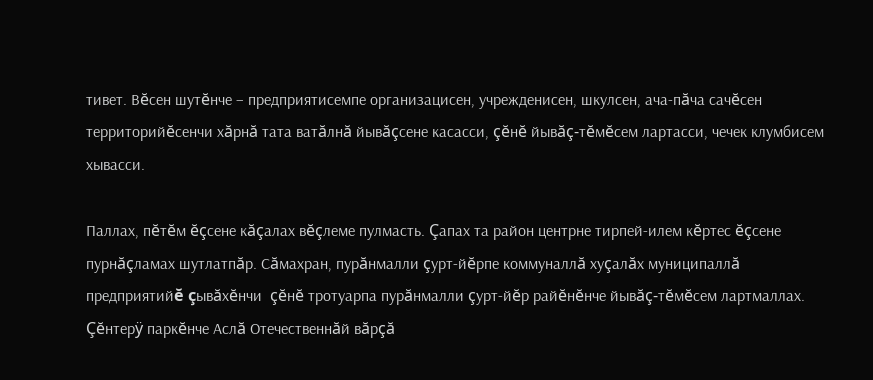тивет. Вĕсен шутĕнче – предприятисемпе организацисен, учрежденисен, шкулсен, ача-пăча сачĕсен территорийĕсенчи хăрнă тата ватăлнă йывăçсене касасси, çĕнĕ йывăç-тĕмĕсем лартасси, чечек клумбисем хывасси.

Паллах, пĕтĕм ĕçсене кăçалах вĕçлеме пулмасть. Çапах та район центрне тирпей-илем кĕртес ĕçсене пурнăçламах шутлатпăр. Сăмахран, пурăнмалли çурт-йĕрпе коммуналлă хуçалăх муниципаллă предприятийĕ çывăхĕнчи  çĕнĕ тротуарпа пурăнмалли çурт-йĕр райĕнĕнче йывăç-тĕмĕсем лартмаллах. Çĕнтерÿ паркĕнче Аслă Отечественнăй вăрçă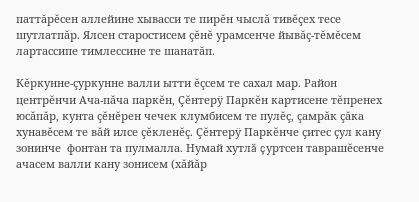паттăрĕсен аллейине хывасси те пирĕн чыслă тивĕçех тесе шутлатпăр. Ялсен старостисем çĕнĕ урамсенче йывăç-тĕмĕсем лартассипе тимлессине те шанатăп.

Кĕркунне-çуркунне валли ытти ĕçсем те сахал мар. Район центрĕнчи Ача-пăча паркĕн, Çĕнтерÿ Паркĕн картисене тĕпренех юсăпăр, кунта çĕнĕрен чечек клумбисем те пулĕç, çамрăк çăка хунавĕсем те вăй илсе çĕкленĕç. Çĕнтерÿ Паркĕнче çитес çул кану зонинче  фонтан та пулмалла. Нумай хутлă çуртсен таврашĕсенче ачасем валли кану зонисем (хăйăр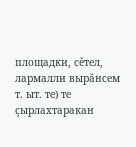площадки, сĕтел, лармалли вырăнсем т. ыт. те) те çырлахтаракан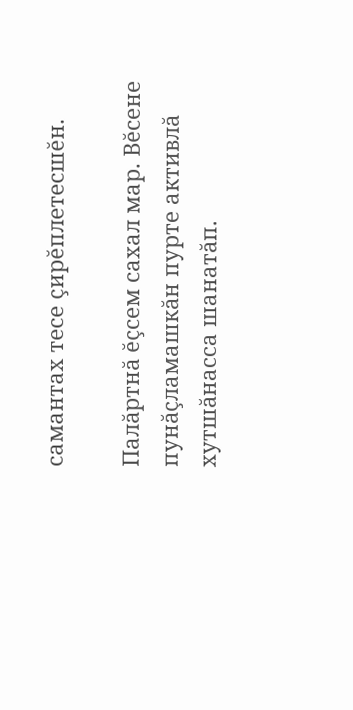самантах тесе çирĕплетесшĕн.

Палăртнă ĕçсем сахал мар. Вĕсене пунăçламашкăн пурте активлă хутшăнасса шанатăп.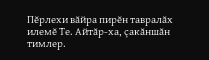Пĕрлехи вăйра пирĕн тавралăх илемĕ Те. Айтăр-ха, çакăншăн тимлер.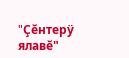"Çĕнтерÿ ялавĕ"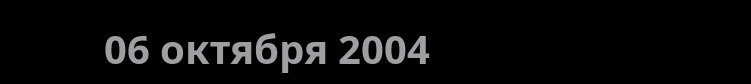06 октября 2004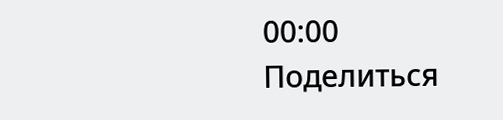00:00
Поделиться